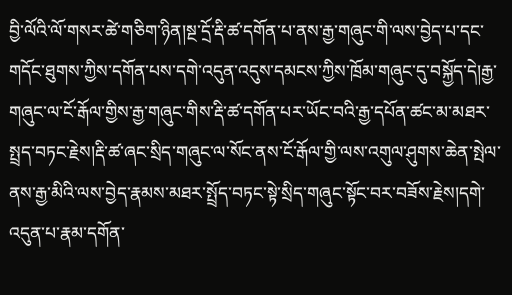བྱི་ལོའི་ལོ་གསར་ཚེ་གཅིག་ཉིན།སྔ་དྲོ་རྡི་ཚ་དགོན་པ་ནས་རྒྱ་གཞུང་གི་ལས་བྱེད་པ་དང་གདོང་ཐུགས་ཀྱིས་དགོན་པས་དགེ་འདུན་འདུས་དམངས་ཀྱིས་ཁྲོམ་གཞུང་དུ་བསྐྱོད་དེ།རྒྱ་གཞུང་ལ་ངོ་རྒོལ་གྱིས་རྒྱ་གཞུང་གིས་རྡི་ཚ་དགོན་པར་ཡོང་བའི་རྒྱ་དཔོན་ཚང་མ་མཐར་སྤྲད་བཏང་རྗེས།རྡི་ཚ་ཞང་སྲིད་གཞུང་ལ་སོང་ནས་ངོ་རྒོལ་གྱི་ལས་འགུལ་ཤུགས་ཆེན་སྤེལ་ནས་རྒྱ་མིའི་ལས་བྱེད་རྣམས་མཐར་སྤྲོད་བཏང་སྟེ་སྲིད་གཞུང་སྟོང་བར་བཟོས་རྗེས།དགེ་འདུན་པ་རྣམ་དགོན་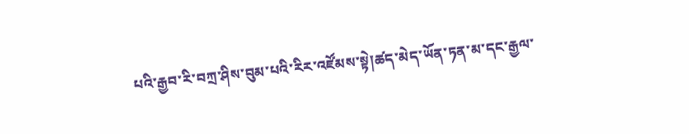པའི་རྒྱབ་རི་བཀྲ་ཤིས་བུམ་པའི་རིར་འཛོམས་སྟེ།ཚད་མེད་ཡོན་ཏན་མ་དང་རྒྱལ་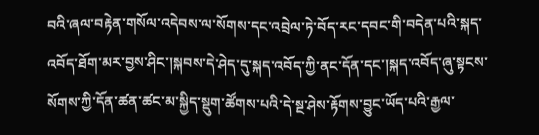བའི་ཞལ་བརྟེན་གསོལ་འདེབས་ལ་སོགས་དང་འབྲེལ་ཏེ་བོད་རང་དབང་གི་བདེན་པའི་སྐད་འབོད་ཐོག་མར་བྱས་ཤིང་།སྐབས་དེ་ཤེད་དུ་སྐད་འབོད་ཀྱི་ནང་དོན་དང་།སྐད་འབོད་ཞུ་སྟངས་སོགས་ཀྱི་དོན་ཚན་ཚང་མ་སྐྱིད་སྡུག་ཚོགས་པའི་དེ་སྔ་ཤེས་རྟོགས་བྱུང་ཡོད་པའི་རྒྱལ་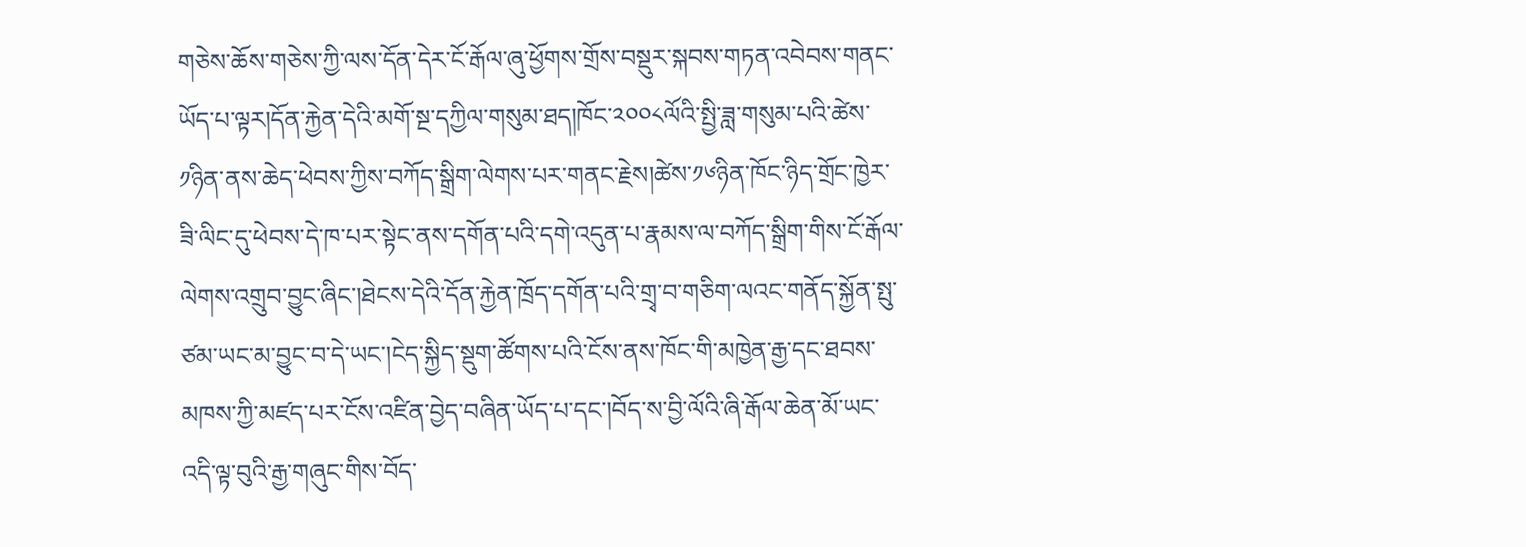གཅེས་ཆོས་གཅེས་ཀྱི་ལས་དོན་དེར་ངོ་རྒོལ་ཞུ་ཕྱོགས་གྲོས་བསྡུར་སྐབས་གཏན་འབེབས་གནང་ཡོད་པ་ལྟར།དོན་རྐྱེན་དེའི་མགོ་སྔ་དཀྱིལ་གསུམ་ཐད།ཁོང་༢༠༠༨ལོའི་སྤྱི་ཟླ་གསུམ་པའི་ཚེས་༡ཉིན་ནས་ཆེད་ཕེབས་ཀྱིས་བཀོད་སྒྲིག་ལེགས་པར་གནང་རྗེས།ཚེས་༡༦ཉིན་ཁོང་ཉིད་གྲོང་ཁྱེར་ཟི་ལིང་དུ་ཕེབས་དེ་ཁ་པར་སྟེང་ནས་དགོན་པའི་དགེ་འདུན་པ་རྣམས་ལ་བཀོད་སྒྲིག་གིས་ངོ་རྒོལ་ལེགས་འགྲུབ་བྱུང་ཞིང་།ཐེངས་དེའི་དོན་རྐྱེན་ཁྲོད་དགོན་པའི་གྲྭ་བ་གཅིག་ལའང་གནོད་སྐྱོན་སྤུ་ཙམ་ཡང་མ་བྱུང་བ་དེ་ཡང་།ངེད་སྐྱིད་སྡུག་ཚོགས་པའི་ངོས་ནས་ཁོང་གི་མཁྱེན་རྒྱ་དང་ཐབས་མཁས་ཀྱི་མཛད་པར་ངོས་འཛིན་བྱེད་བཞིན་ཡོད་པ་དང་།བོད་ས་བྱི་ལོའི་ཞི་རྒོལ་ཆེན་མོ་ཡང་འདི་ལྟ་བུའི་རྒྱ་གཞུང་གིས་བོད་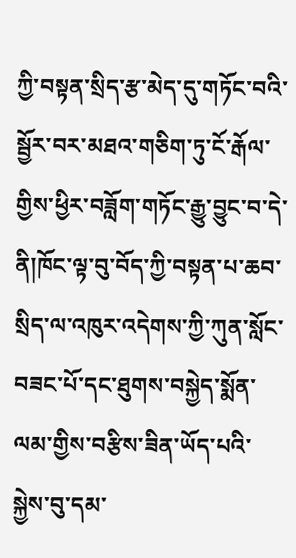ཀྱི་བསྟན་སྲིད་རྩ་མེད་དུ་གཏོང་བའི་སྦྱོར་བར་མཐའ་གཅིག་ཏུ་ངོ་རྒོལ་གྱིས་ཕྱིར་བཟློག་གཏོང་རྒྱུ་བྱུང་བ་དེ་ནི།ཁོང་ལྟ་བུ་བོད་ཀྱི་བསྟན་པ་ཆབ་སྲིད་ལ་འཁུར་འདེགས་ཀྱི་ཀུན་སློང་བཟང་པོ་དང་ཐུགས་བསྐྱེད་སྨོན་ལམ་གྱིས་བརྩིས་ཟིན་ཡོད་པའི་སྐྱེས་བུ་དམ་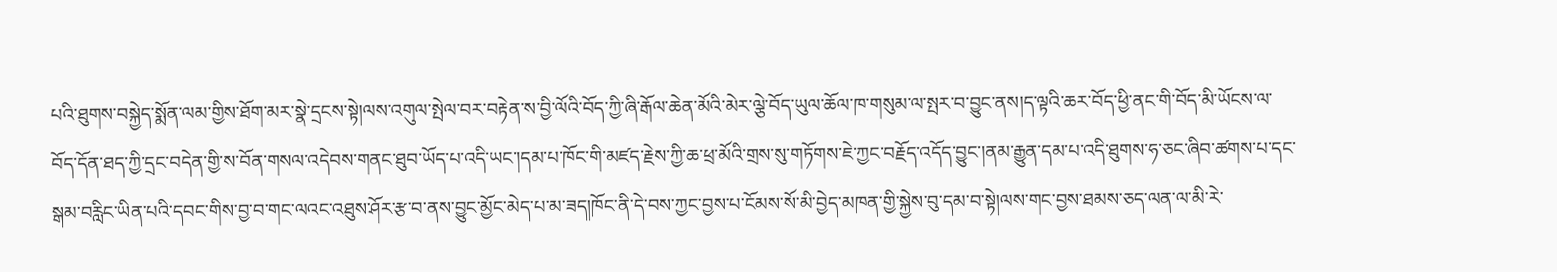པའི་ཐུགས་བསྐྱེད་སྨོན་ལམ་གྱིས་ཐོག་མར་སྣེ་དྲངས་སྟེ།ལས་འགུལ་སྤེལ་བར་བརྟེན་ས་བྱི་ལོའི་བོད་ཀྱི་ཞི་རྒོལ་ཆེན་མོའི་མེར་ལྕེ་བོད་ཡུལ་ཆོལ་ཁ་གསུམ་ལ་སྤར་བ་བྱུང་ནས།ད་ལྟའི་ཆར་བོད་ཕྱི་ནང་གི་བོད་མི་ཡོངས་ལ་བོད་དོན་ཐད་ཀྱི་དྲང་བདེན་གྱི་ས་བོན་གསལ་འདེབས་གནང་ཐུབ་ཡོད་པ་འདི་ཡང་།དམ་པ་ཁོང་གི་མཛད་རྗེས་ཀྱི་ཆ་ཕྲ་མོའི་གྲས་སུ་གཏོགས་ཇེ་ཀྱང་བརྗོད་འདོད་བྱུང་།ནམ་རྒྱུན་དམ་པ་འདི་ཐུགས་ཧ་ཅང་ཞིབ་ཚགས་པ་དང་སྒམ་བརླིང་ཡིན་པའི་དབང་གིས་བྱ་བ་གང་ལའང་འཐུས་ཤོར་རྩ་བ་ནས་བྱུང་མྱོང་མེད་པ་མ་ཟད།ཁོང་ནི་དེ་བས་ཀྱང་བྱས་པ་ངོམས་སོ་མི་བྱེད་མཁན་གྱི་སྐྱེས་བུ་དམ་བ་སྟེ།ལས་གང་བྱས་ཐམས་ཅད་ལན་ལ་མི་རེ་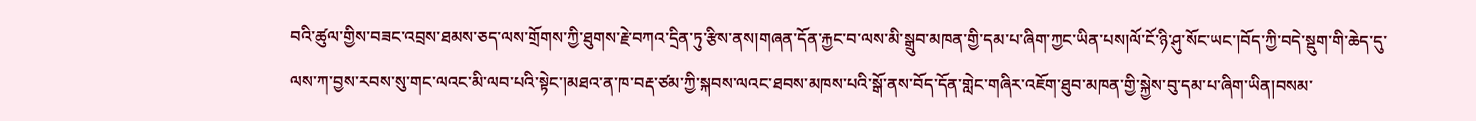བའི་ཚུལ་གྱིས་བཟང་འབྲས་ཐམས་ཅད་ལས་གྲོགས་ཀྱི་ཐུགས་རྗེ་བཀའ་དྲིན་ཏུ་རྩིས་ནས།གཞན་དོན་རྐྱང་བ་ལས་མི་སྒྲུབ་མཁན་གྱི་དམ་པ་ཞིག་ཀྱང་ཡིན་པས།ལོ་ངོ་ཉི་ཤུ་སོང་ཡང་།བོད་ཀྱི་བདེ་སྡུག་གི་ཆེད་དུ་ལས་ཀ་བྱས་རབས་སུ་གང་ལའང་མི་ལབ་པའི་སྟེང་།མཐའ་ན་ཁ་བརྡ་ཙམ་ཀྱི་སྐབས་ལའང་ཐབས་མཁས་པའི་སྒོ་ནས་བོད་དོན་གླེང་གཞིར་འཇོག་ཐུབ་མཁན་གྱི་སྐྱེས་བུ་དམ་པ་ཞིག་ཡིན།བསམ་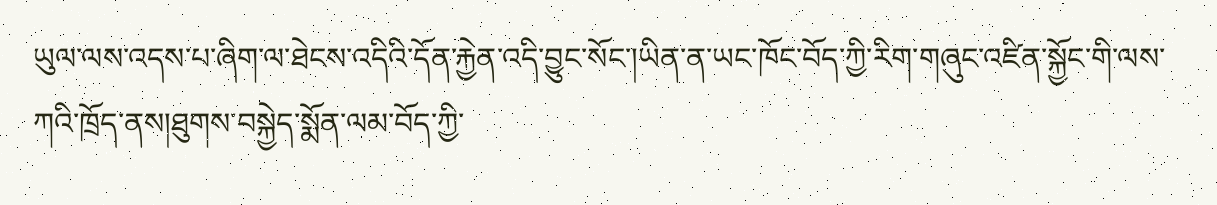ཡུལ་ལས་འདས་པ་ཞིག་ལ་ཐེངས་འདིའི་དོན་རྐྱེན་འདི་བྱུང་སོང་།ཡིན་ན་ཡང་ཁོང་བོད་ཀྱི་རིག་གཞུང་འཛིན་སྐྱོང་གི་ལས་ཀའི་ཁྲོད་ནས།ཐུགས་བསྐྱེད་སྨོན་ལམ་བོད་ཀྱི་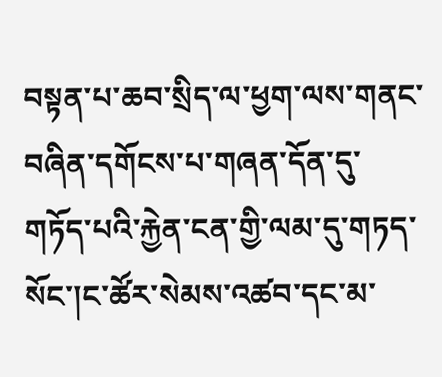བསྟན་པ་ཆབ་སྲིད་ལ་ཕྱག་ལས་གནང་བཞིན་དགོངས་པ་གཞན་དོན་དུ་གཏོད་པའི་རྐྱེན་ངན་གྱི་ལམ་དུ་གཏད་སོང་།ང་ཚོར་སེམས་འཚབ་དང་མ་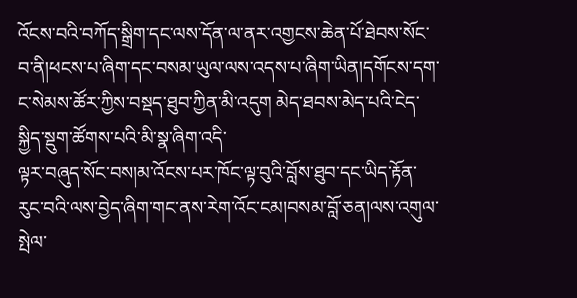འོངས་བའི་བཀོད་སྒྲིག་དང་ལས་དོན་ལ་ནར་འགྱངས་ཆེན་པོ་ཐེབས་སོང་བ་ནི།ཕངས་པ་ཞིག་དང་བསམ་ཡུལ་ལས་འདས་པ་ཞིག་ཡིན།དགོངས་དག་ང་སེམས་ཚོར་ཀྱིས་བསྡད་ཐུབ་ཀྱིན་མི་འདུག མེད་ཐབས་མེད་པའི་ངེད་སྐྱིད་སྡུག་ཚོགས་པའི་མི་སྣ་ཞིག་འདི་
ལྟར་བཞུད་སོང་བས།མ་འོངས་པར་ཁོང་ལྟ་བུའི་བློས་ཐུབ་དང་ཡིད་རྟོན་རུང་བའི་ལས་བྱེད་ཞིག་གང་ནས་རེག་འོང་ངམ།བསམ་བློ་ཅན།ལས་འགུལ་སྤེལ་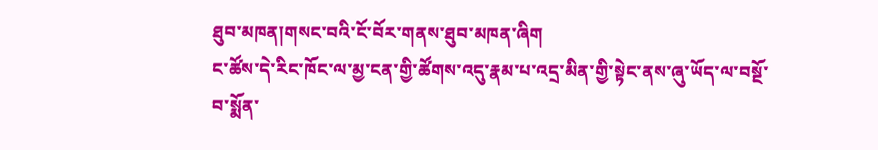ཐུབ་མཁན།གསང་བའི་ངོ་བོར་གནས་ཐུབ་མཁན་ཞིག
ང་ཚོས་དེ་རིང་ཁོང་ལ་མྱ་ངན་གྱི་ཚོགས་འདུ་རྣམ་པ་འདྲ་མིན་གྱི་སྟེང་ནས་ཞུ་ཡོད་ལ་བསྔོ་བ་སྨོན་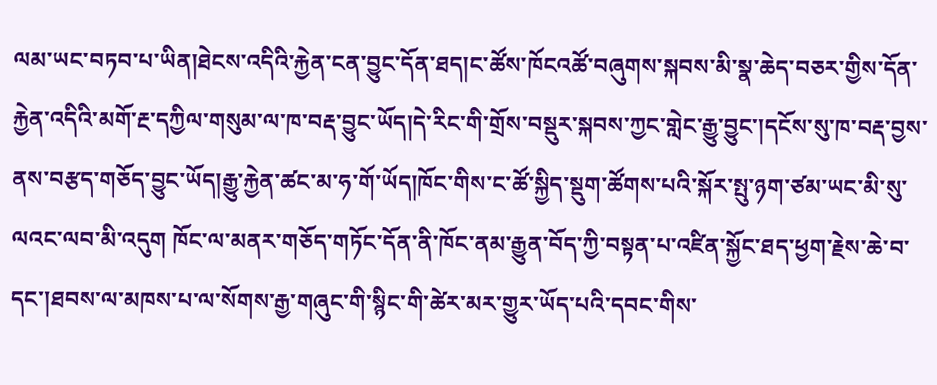ལམ་ཡང་བཏབ་པ་ཡིན།ཐེངས་འདིའི་རྐྱེན་ངན་བྱུང་དོན་ཐད།ང་ཚོས་ཁོངའཚོ་བཞུགས་སྐབས་མི་སྣ་ཆེད་བཅར་གྱིས་དོན་རྐྱེན་འདིའི་མགོ་རྔ་དཀྱིལ་གསུམ་ལ་ཁ་བརྡ་བྱུང་ཡོད།དེ་རིང་གི་གྲོས་བསྡུར་སྐབས་ཀྱང་གླེང་རྒྱུ་བྱུང་།དངོས་སུ་ཁ་བརྡ་བྱས་ནས་བརྩད་གཅོད་བྱུང་ཡོད།རྒྱུ་རྐྱེན་ཚང་མ་ཧ་གོ་ཡོད།ཁོང་གིས་ང་ཚོ་སྐྱིད་སྡུག་ཚོགས་པའི་སྐོར་སྤུ་ཉག་ཙམ་ཡང་མི་སུ་ལའང་ལབ་མི་འདུག ཁོང་ལ་མནར་གཅོད་གཏོང་དོན་ནི་ཁོང་ནམ་རྒྱུན་བོད་ཀྱི་བསྟན་པ་འཛིན་སྐྱོང་ཐད་ཕྱག་རྗེས་ཆེ་བ་དང་།ཐབས་ལ་མཁས་པ་ལ་སོགས་རྒྱ་གཞུང་གི་སྙིང་གི་ཚེར་མར་གྱུར་ཡོད་པའི་དབང་གིས་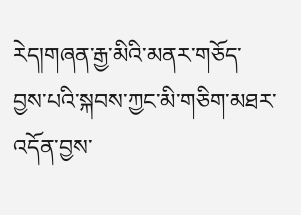རེད།གཞན་རྒྱ་མིའི་མནར་གཅོད་
བྱས་པའི་སྐབས་ཀྱང་མི་གཅིག་མཐར་འདོན་བྱས་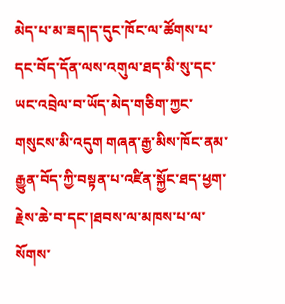མེད་པ་མ་ཟད།ད་དུང་ཁོང་ལ་ཚོགས་པ་དང་བོད་དོན་ལས་འགུལ་ཐད་མི་སུ་དང་ཡང་འབྲེལ་བ་ཡོད་མེད་གཅིག་ཀྱང་གསུངས་མི་འདུག གཞན་རྒྱ་མིས་ཁོང་ནམ་རྒྱུན་བོད་ཀྱི་བསྟན་པ་འཛིན་སྐྱོང་ཐད་ཕྱག་རྗེས་ཆེ་བ་དང་།ཐབས་ལ་མཁས་པ་ལ་སོགས་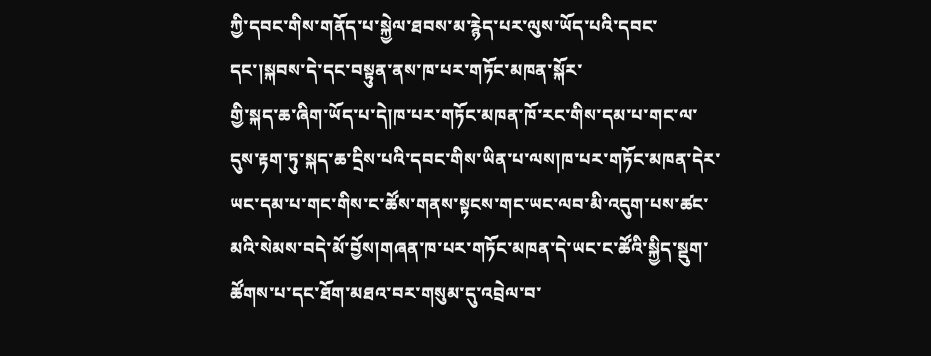ཀྱི་དབང་གིས་གནོད་པ་སྐྱེལ་ཐབས་མ་རྙེད་པར་ལུས་ཡོད་པའི་དབང་དང་།སྐབས་དེ་དང་བསྟུན་ནས་ཁ་པར་གཏོང་མཁན་སྐོར་
གྱི་སྐད་ཆ་ཞིག་ཡོད་པ་དེ།ཁ་པར་གཏོང་མཁན་ཁོ་རང་གིས་དམ་པ་གང་ལ་དུས་རྟག་ཏུ་སྐད་ཆ་དྲིས་པའི་དབང་གིས་ཡིན་པ་ལས།ཁ་པར་གཏོང་མཁན་དེར་ཡང་དམ་པ་གང་གིས་ང་ཚོས་གནས་སྟངས་གང་ཡང་ལབ་མི་འདུག་པས་ཚང་མའི་སེམས་བདེ་མོ་བྱོས།གཞན་ཁ་པར་གཏོང་མཁན་དེ་ཡང་ང་ཚོའི་སྐྱིད་སྡུག་ཚོགས་པ་དང་ཐོག་མཐའ་བར་གསུམ་དུ་འབྲེལ་བ་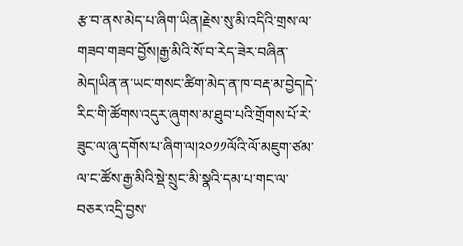རྩ་བ་ནས་མེད་པ་ཞིག་ཡིན།རྗེས་སུ་མི་འདིའི་གྲས་ལ་གཟབ་གཟབ་བྱོས།རྒྱ་མིའི་སོ་བ་རེད་ཟེར་བཞིན་མེད།ཡིན་ན་ཡང་གསང་ཚིག་མེད་ན་ཁ་བརྡ་མ་བྱེད།དེ་རིང་གི་ཚོགས་འདུར་ཞུགས་མ་ཐུབ་པའི་གྲོགས་པོ་རེ་ཟུང་ལ་ཞུ་དགོས་པ་ཞིག་ལ།༢༠༡༡ལོའི་ལོ་མཇུག་ཙམ་ལ་ང་ཚོས་རྒྱ་མིའི་སྡེ་སྲུང་མི་སྣའི་དམ་པ་གང་ལ་བཅར་འདྲི་བྱས་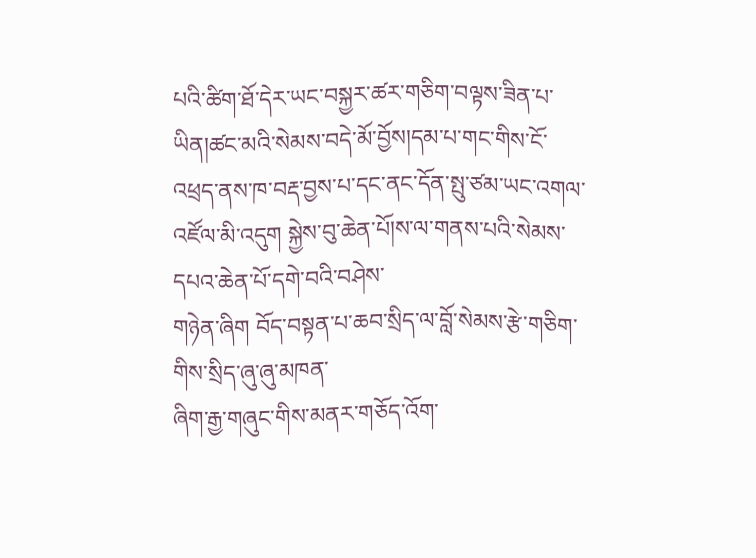པའི་ཚིག་ཐོ་དེར་ཡང་བསྐྱར་ཚར་གཅིག་བལྟས་ཟིན་པ་ཡིན།ཚང་མའི་སེམས་བདེ་མོ་བྱོས།དམ་པ་གང་གིས་ངོ་འཕྲད་ནས་ཁ་བརྡ་བྱས་པ་དང་ནང་དོན་སྤུ་ཙམ་ཡང་འགལ་འཛོལ་མི་འདུག སྐྱེས་བུ་ཆེན་པོ།ས་ལ་གནས་པའི་སེམས་དཔའ་ཆེན་པོ་དགེ་བའི་བཤེས་
གཉེན་ཞིག བོད་བསྟན་པ་ཆབ་སྲིད་ལ་བློ་སེམས་རྩེ་གཅིག་གིས་སྲིད་ཞུ་ཞུ་མཁན་
ཞིག་རྒྱ་གཞུང་གིས་མནར་གཅོད་འོག་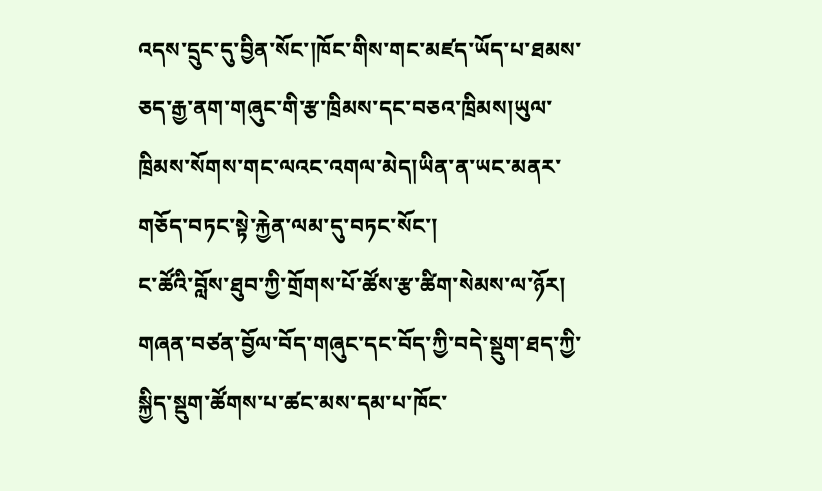འདས་དྲུང་དུ་བྱིན་སོང་།ཁོང་གིས་གང་མཛད་ཡོད་པ་ཐམས་ཅད་རྒྱ་ནག་གཞུང་གི་རྩ་ཁྲིམས་དང་བཅའ་ཁྲིམས།ཡུལ་ཁྲིམས་སོགས་གང་ལའང་འགལ་མེད།ཡིན་ན་ཡང་མནར་གཅོད་བཏང་སྟེ་རྐྱེན་ལམ་དུ་བཏང་སོང་།
ང་ཚོའི་བློས་ཐུབ་ཀྱི་གྲོགས་པོ་ཚོས་རྩ་ཚིག་སེམས་ལ་ཉོར།
གཞན་བཙན་བྱོལ་བོད་གཞུང་དང་བོད་ཀྱི་བདེ་སྡུག་ཐད་ཀྱི་སྐྱིད་སྡུག་ཚོགས་པ་ཚང་མས་དམ་པ་ཁོང་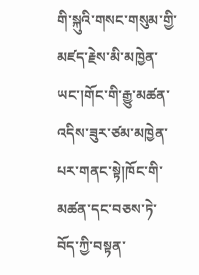གི་སྐུའི་གསང་གསུམ་གྱི་མཛད་རྗེས་མི་མཁྱེན་ཡང་།གོང་གི་རྒྱུ་མཚན་འདིས་ཟུར་ཙམ་མཁྱེན་པར་གནང་སྟེ།ཁོང་གི་མཚན་དང་བཅས་ཏེ་བོད་ཀྱི་བསྟན་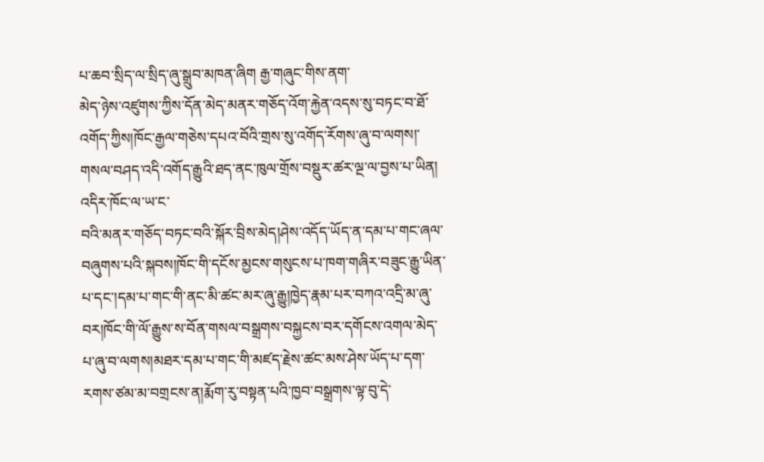པ་ཆབ་སྲིད་ལ་སྲིད་ཞུ་སྒྲུབ་མཁན་ཞིག རྒྱ་གཞུང་གིས་ནག་
མེད་ཉེས་འཛུགས་ཀྱིས་དོན་མེད་མནར་གཅོད་འོག་རྐྱེན་འདས་སུ་བཏང་བ་ཐོ་འགོད་ཀྱིས།ཁོང་རྒྱལ་གཅེས་དཔའ་བོའི་གྲས་སུ་འགོད་རོགས་ཞུ་བ་ལགས།་གསལ་བཤད་འདི་འགོད་རྒྱུའི་ཐད་ནང་ཁུལ་གྲོས་བསྡུར་ཚར་ལྔ་ལ་བྱས་པ་ཡིན། འདིར་ཁོང་ལ་ཡ་ང་
བའི་མནར་གཅོད་བཏང་བའི་སྐོར་བྲིས་མེད།ཤེས་འདོད་ཡོད་ན་དམ་པ་གང་ཞལ་བཞུགས་པའི་སྐབས།ཁོང་གི་དངོས་མྱངས་གསུངས་པ་ཁག་གཞིར་བཟུང་རྒྱུ་ཡིན་པ་དང་།དམ་པ་གང་གི་ནང་མི་ཚང་མར་ཞུ་རྒྱུ།ཁྱེད་རྣམ་པར་བཀའ་འདྲི་མ་ཞུ་བར།ཁོང་གི་ལོ་རྒྱུས་ས་བོན་གསལ་བསྒྲགས་བསྐྱངས་བར་དགོངས་འགལ་མེད་པ་ཞུ་བ་ལགས།མཐར་དམ་པ་གང་གི་མཛད་རྗེས་ཚང་མས་ཤེས་ཡོད་པ་དག་རགས་ཙམ་མ་བགྲངས་ན།རྨོག་རུ་བསྟན་པའི་ཁྱབ་བསྒྲགས་ལྟ་བུ་དེ་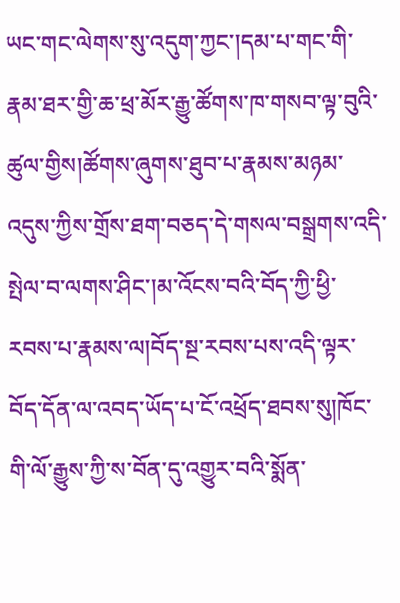ཡང་གང་ལེགས་སུ་འདུག་ཀྱང་།དམ་པ་གང་གི་རྣམ་ཐར་གྱི་ཆ་ཕྲ་མོར་རྒྱུ་ཚོགས་ཁ་གསབ་ལྟ་བུའི་ཚུལ་གྱིས།ཚོགས་ཞུགས་ཐུབ་པ་རྣམས་མཉམ་འདུས་ཀྱིས་གྲོས་ཐག་བཅད་དེ་གསལ་བསྒྲགས་འདི་སྤེལ་བ་ལགས་ཤིང་།མ་འོངས་བའི་བོད་ཀྱི་ཕྱི་རབས་པ་རྣམས་ལ།བོད་སྔ་རབས་པས་འདི་ལྟར་བོད་དོན་ལ་འབད་ཡོད་པ་ངོ་འཕྲོད་ཐབས་སུ།ཁོང་གི་ལོ་རྒྱུས་ཀྱི་ས་བོན་དུ་འགྱུར་བའི་སྨོན་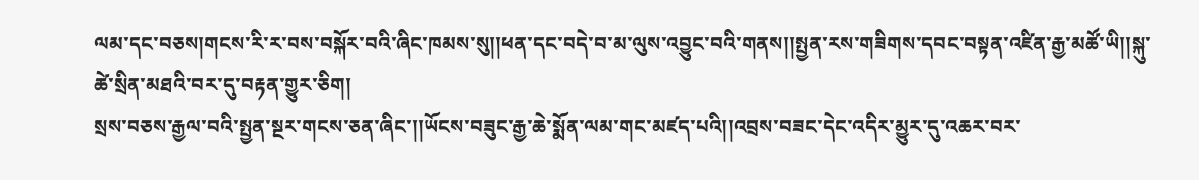ལམ་དང་བཅས།གངས་རི་ར་བས་བསྐོར་བའི་ཞིང་ཁམས་སུ།།ཕན་དང་བདེ་བ་མ་ལུས་འབྱུང་བའི་གནས།།སྤྱན་རས་གཟིགས་དབང་བསྟན་འཛིན་རྒྱ་མཚོ་ཡི།།སྐུ་ཚེ་སྲིན་མཐའི་བར་དུ་བརྟན་གྱུར་ཅིག།
སྲས་བཅས་རྒྱལ་བའི་སྤྱན་སྔར་གངས་ཅན་ཞིང་།།ཡོངས་བཟུང་རྒྱ་ཆེ་སྨོན་ལམ་གང་མཛད་པའི།།འབྲས་བཟང་དེང་འདིར་མྱུར་དུ་འཆར་བར་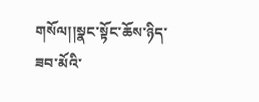གསོལ།།སྣང་སྟོང་ཆོས་ཉིད་ཟབ་མོའི་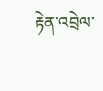རྟེན་འབྲེལ་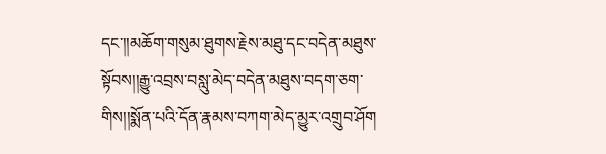དང་།།མཆོག་གསུམ་ཐུགས་རྗེས་མཐུ་དང་བདེན་མཐུས་སྟོབས།།རྒྱུ་འབྲས་བསླུ་མེད་བདེན་མཐུས་བདག་ཅག་གིས།།སྨོན་པའི་དོན་རྣམས་བཀག་མེད་མྱུར་འགྲུབ་ཤོག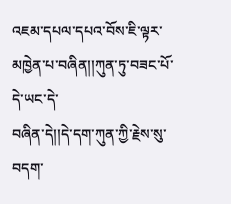འཇམ་དཔལ་དཔའ་བོས་ཇི་ལྟར་མཁྱེན་པ་བཞིན།།ཀུན་ཏུ་བཟང་པོ་དེ་ཡང་དེ་
བཞིན་དེ།།དེ་དག་ཀུན་ཀྱི་རྗེས་སུ་བདག་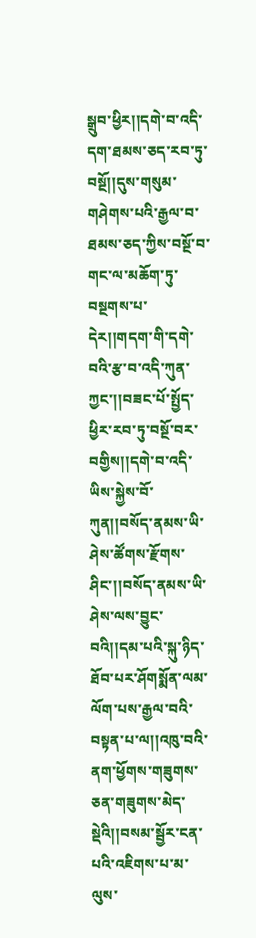སྒྲུབ་ཕྱིར།།དགེ་བ་འདི་དག་ཐམས་ཅད་རབ་ཏུ་བསྔོ།།དུས་གསུམ་གཤེགས་པའི་རྒྱལ་བ་ཐམས་ཅད་ཀྱིས་བསྔོ་བ་གང་ལ་མཆོག་ཏུ་བསྔགས་པ་དེར།།གདག་གི་དགེ་བའི་རྩ་བ་འདི་ཀུན་ཀྱང་།།བཟང་པོ་སྤྱོད་ཕྱིར་རབ་ཏུ་བསྔོ་བར་བགྱིས།།དགེ་བ་འདི་ཡིས་སྐྱེས་བོ་ཀུན།།བསོད་ནམས་ཡི་ཤེས་ཚོགས་རྫོགས་ཤིང་།།བསོད་ནམས་ཡི་ཤེས་ལས་བྱུང་བའི།།དམ་པའི་སྐུ་ཉིད་ཐོབ་པར་ཤོགསྨོན་ལམ་ལོག་པས་རྒྱལ་བའི་བསྟན་པ་ལ།།འཁུ་བའི་ནག་ཕྱོགས་གཟུགས་ཅན་གཟུགས་མེད་སྡེའི།།བསམ་སྦྱོར་ངན་པའི་འཇིགས་པ་མ་ལུས་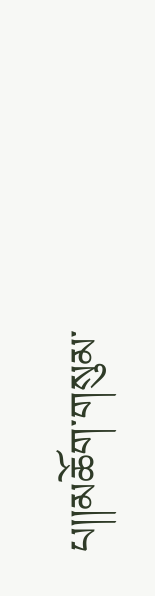པ།།མཆོག་གསུམ་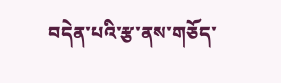བདེན་པའི་རྩ་ནས་གཅོད་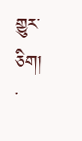གྱུར་ཅིག།
་